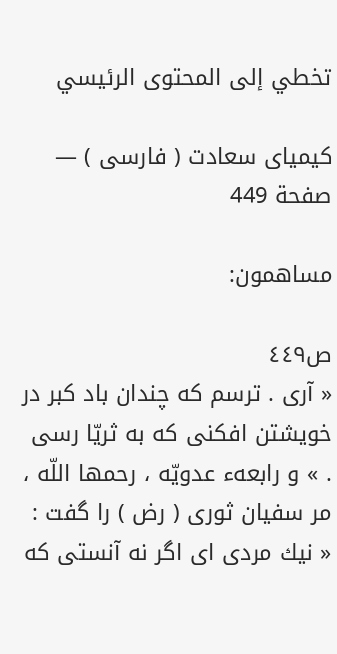تخطي إلى المحتوى الرئيسي

كيمياى سعادت ( فارسى ) — صفحة 449

مساهمون:

ص٤٤٩
« آرى . ترسم كه چندان باد كبر در خويشتن افكنى كه به ثريّا رسى . » و رابعهء عدويّه ، رحمها اللّه ، مر سفيان ثورى ( رض ) را گفت : « نيك مردى اى اگر نه آنستى كه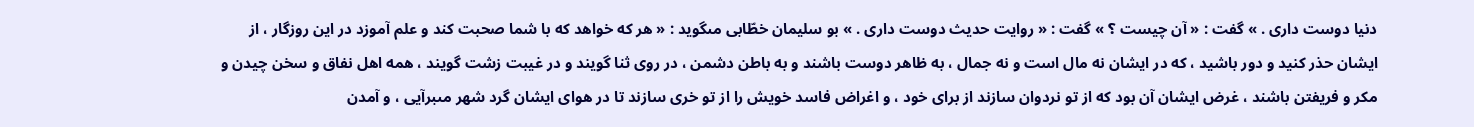دنيا دوست دارى . » گفت : « آن چيست ؟ » گفت : « روايت حديث دوست دارى . » بو سليمان خطّابى مىگويد : « هر كه خواهد كه با شما صحبت كند و علم آموزد در اين روزگار ، از ايشان حذر كنيد و دور باشيد ، كه در ايشان نه مال است و نه جمال ، به ظاهر دوست باشند و به باطن دشمن ، در روى ثنا گويند و در غيبت زشت گويند ، همه اهل نفاق و سخن چيدن و مكر و فريفتن باشند ، غرض ايشان آن بود كه از تو نردوان سازند از براى خود ، و اغراض فاسد خويش را از تو خرى سازند تا در هواى ايشان گرد شهر مىبرآيى ، و آمدن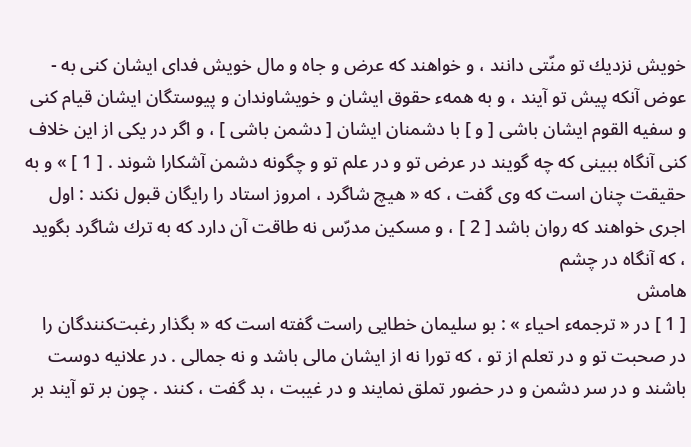خويش نزديك تو منّتى دانند ، و خواهند كه عرض و جاه و مال خويش فداى ايشان كنى به - عوض آنكه پيش تو آيند ، و به همهء حقوق ايشان و خويشاوندان و پيوستگان ايشان قيام كنى و سفيه القوم ايشان باشى [ و ] با دشمنان ايشان [ دشمن باشى ] ، و اگر در يكى از اين خلاف كنى آنگاه ببينى كه چه گويند در عرض تو و در علم تو و چگونه دشمن آشكارا شوند . [ 1 ] » و به حقيقت چنان است كه وى گفت ، كه « هيچ شاگرد ، امروز استاد را رايگان قبول نكند : اول اجرى خواهند كه روان باشد [ 2 ] ، و مسكين مدرّس نه طاقت آن دارد كه به ترك شاگرد بگويد ، كه آنگاه در چشم
هامش
[ 1 ] در « ترجمهء احياء » : بو سليمان خطايى راست گفته است كه « بگذار رغبت‌كنندگان را در صحبت تو و در تعلم از تو ، كه تورا نه از ايشان مالى باشد و نه جمالى . در علانيه دوست باشند و در سر دشمن و در حضور تملق نمايند و در غيبت ، بد گفت ، كنند . چون بر تو آيند بر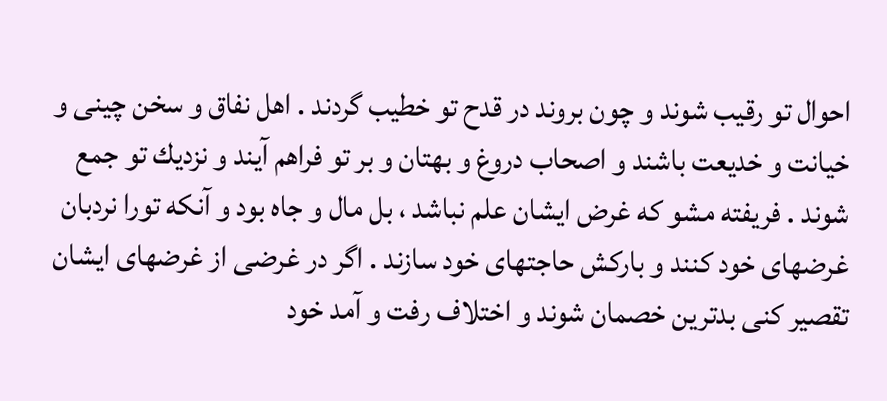احوال تو رقيب شوند و چون بروند در قدح تو خطيب گردند . اهل نفاق و سخن چينى و خيانت و خديعت باشند و اصحاب دروغ و بهتان و بر تو فراهم آيند و نزديك تو جمع شوند . فريفته مشو كه غرض ايشان علم نباشد ، بل مال و جاه بود و آنكه تورا نردبان غرضهاى خود كنند و باركش حاجتهاى خود سازند . اگر در غرضى از غرضهاى ايشان تقصير كنى بدترين خصمان شوند و اختلاف رفت و آمد خود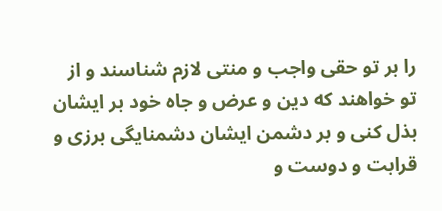را بر تو حقى واجب و منتى لازم شناسند و از تو خواهند كه دين و عرض و جاه خود بر ايشان بذل كنى و بر دشمن ايشان دشمنايگى برزى و قرابت و دوست و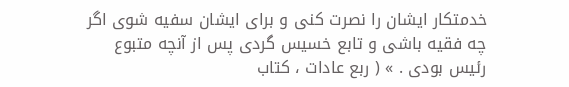خدمتكار ايشان را نصرت كنى و براى ايشان سفيه شوى اگر چه فقيه باشى و تابع خسيس گردى پس از آنچه متبوع رئيس بودى . » ( ربع عادات ، كتاب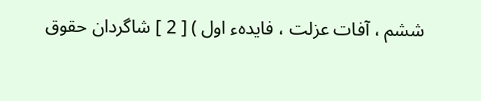ششم ، آفات عزلت ، فايدهء اول ) [ 2 ] شاگردان حقوق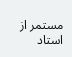مستمر از استاد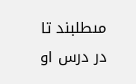مىطلبند تا در درس او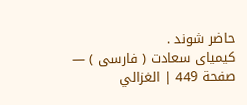حاضر شوند .
كيمياى سعادت ( فارسى ) — صفحة 449 | الغزالي